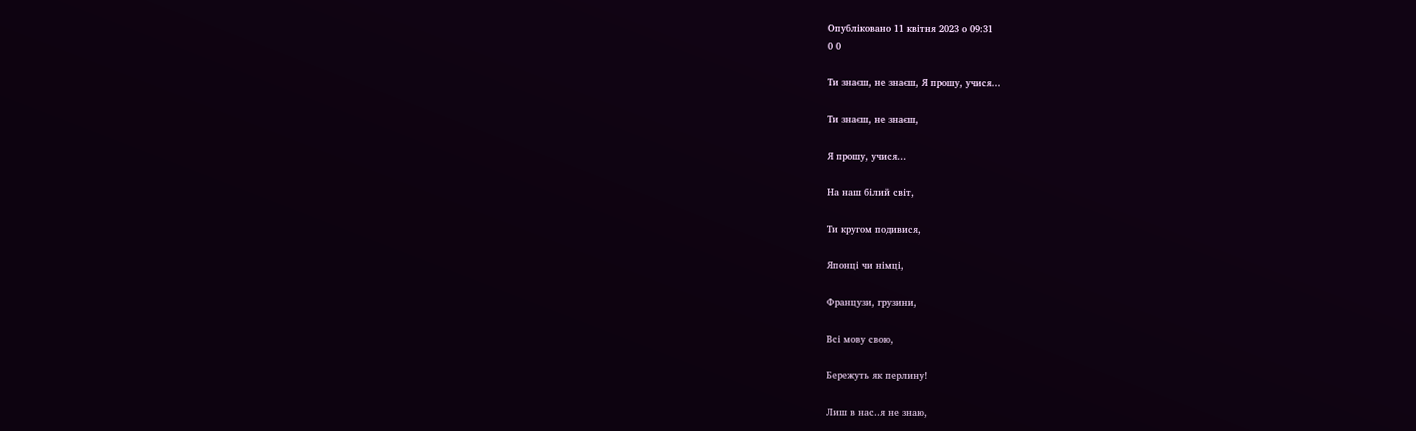Опубліковано 11 квітня 2023 о 09:31
0 0

Ти знаєш, не знаєш, Я прошу, учися...

Ти знаєш, не знаєш,

Я прошу, учися...

На наш білий світ,

Ти кругом подивися,

Японці чи німці,

Французи, грузини,

Всі мову свою,

Бережуть як перлину!

Лиш в нас..я не знаю,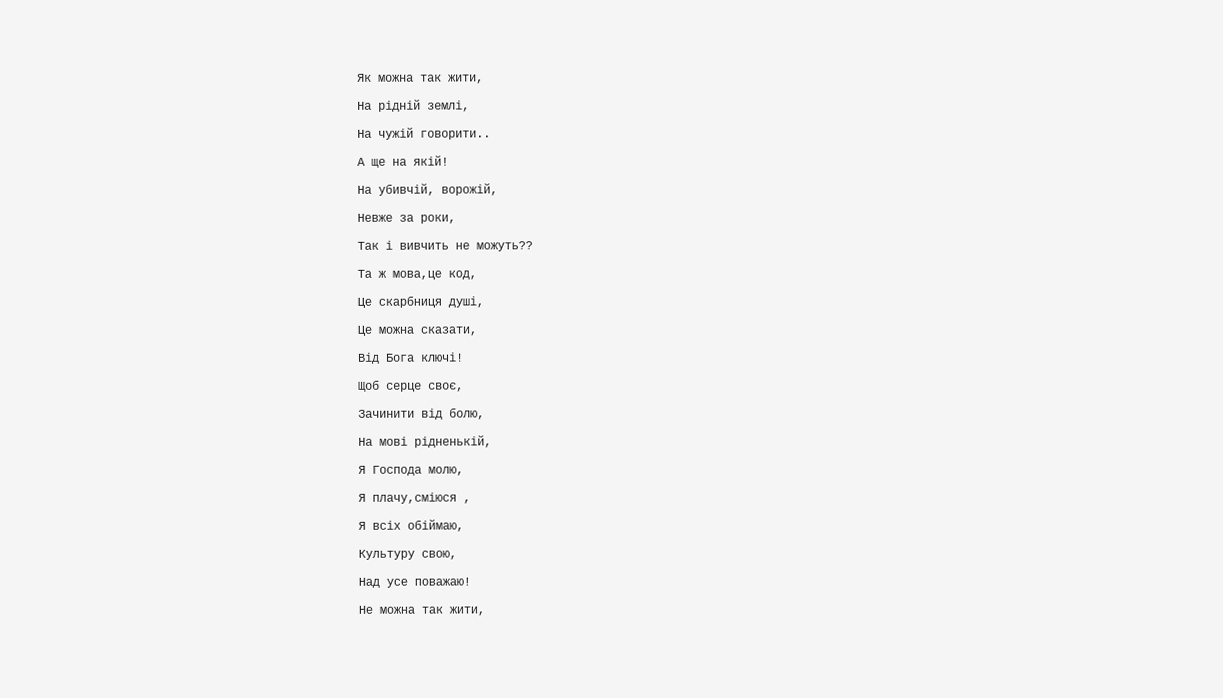Як можна так жити,

На рідній землі,

На чужій говорити..

А ще на якій!

На убивчій, ворожій,

Невже за роки,

Так і вивчить не можуть??

Та ж мова,це код,

Це скарбниця душі,

Це можна сказати,

Від Бога ключі!

Щоб серце своє,

Зачинити від болю,

На мові рідненькій,

Я Господа молю,

Я плачу,сміюся ,

Я всіх обіймаю,

Культуру свою,

Над усе поважаю!

Не можна так жити,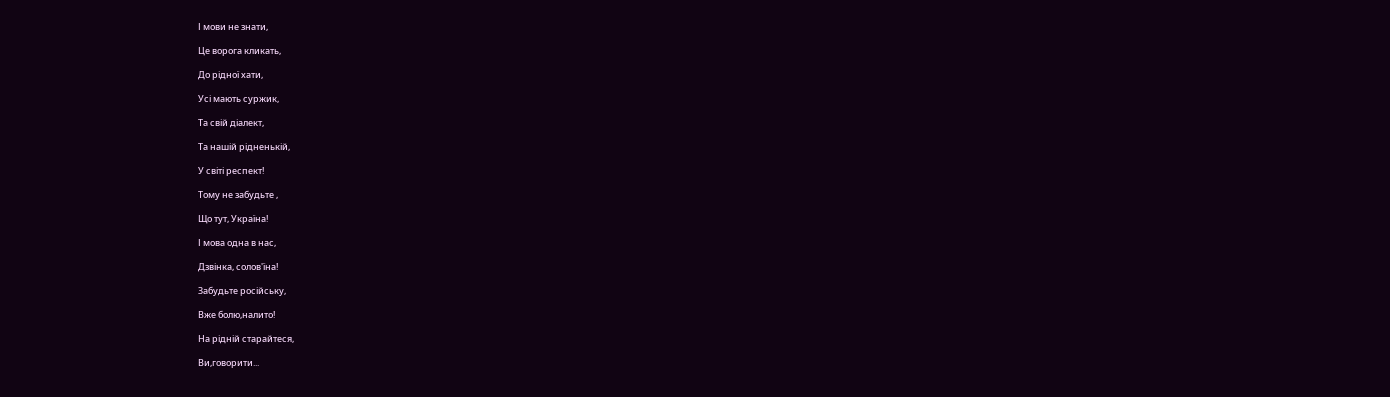І мови не знати,

Це ворога кликать,

До рідної хати,

Усі мають суржик,

Та свій діалект,

Та нашій рідненькій,

У світі респект!

Тому не забудьте ,

Що тут, Україна!

І мова одна в нас,

Дзвінка, солов'їна!

Забудьте російську,

Вже болю,налито!

На рідній старайтеся,

Ви,говорити...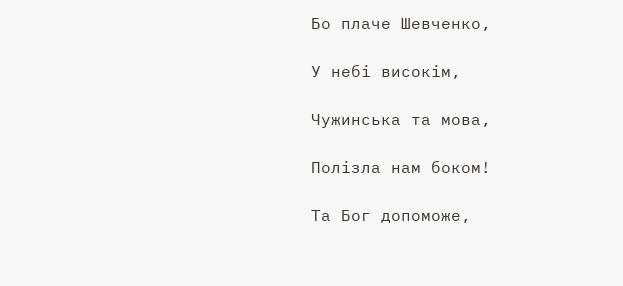Бо плаче Шевченко,

У небі високім,

Чужинська та мова,

Полізла нам боком!

Та Бог допоможе,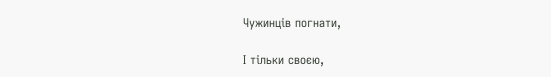Чужинців погнати,

І тільки своєю,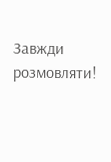Завжди розмовляти!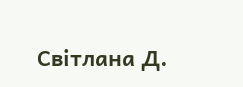Світлана Д.